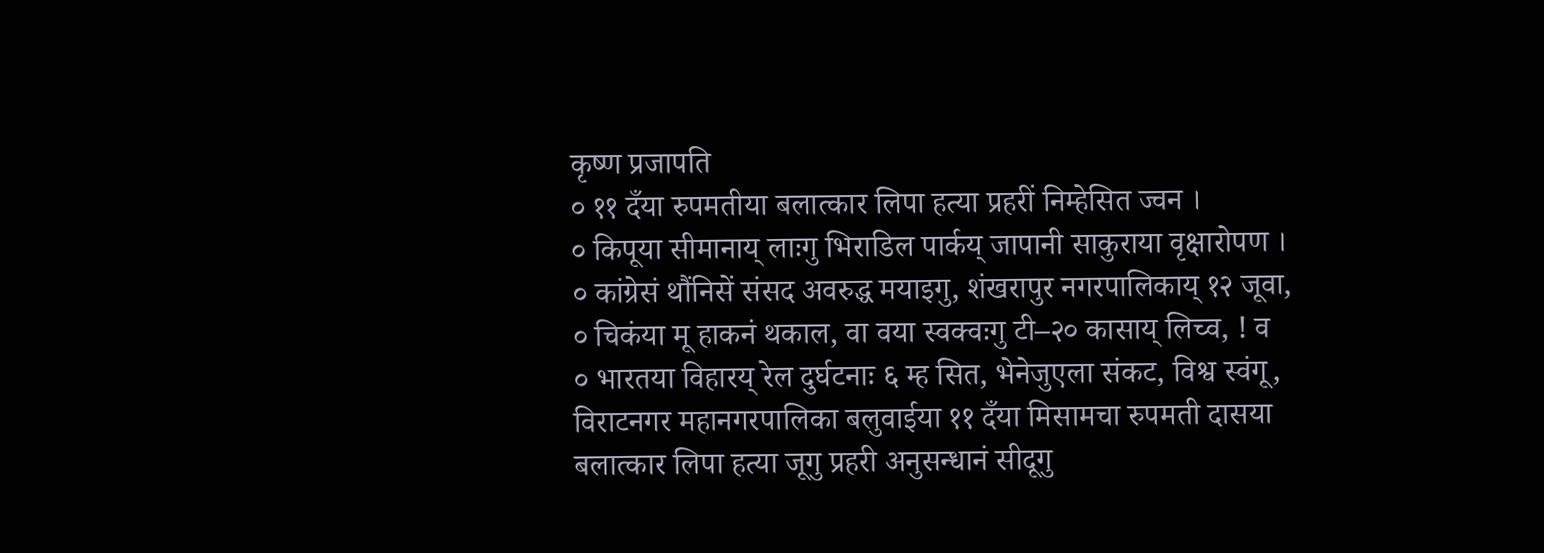कृष्ण प्रजापति
० ११ दँया रुपमतीया बलात्कार लिपा हत्या प्रहरीं निम्हेसित ज्वन ।
० किपूया सीमानाय् लाःगु भिराडिल पार्कय् जापानी साकुराया वृक्षारोपण ।
० कांग्रेसं थौंनिसें संसद अवरुद्ध मयाइगु, शंखरापुर नगरपालिकाय् १२ जूवा,
० चिकंया मू हाकनं थकाल, वा वया स्वक्वःगु टी–२० कासाय् लिच्व, ! व
० भारतया विहारय् रेल दुर्घटनाः ६ म्ह सित, भेनेजुएला संकट, विश्व स्वंगू,
विराटनगर महानगरपालिका बलुवाईया ११ दँया मिसामचा रुपमती दासया बलात्कार लिपा हत्या जूगु प्रहरी अनुसन्धानं सीदूगु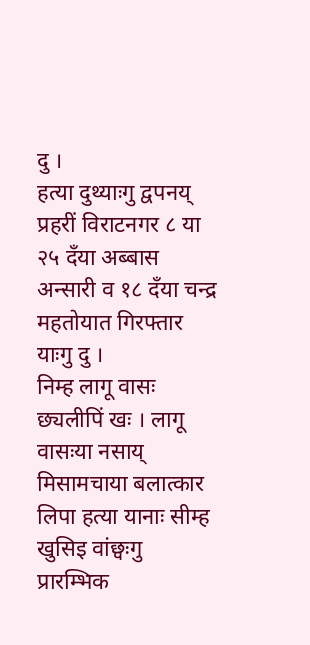दु ।
हत्या दुथ्याःगु द्वपनय् प्रहरीं विराटनगर ८ या २५ दँया अब्बास अन्सारी व १८ दँया चन्द्र महतोयात गिरफ्तार याःगु दु ।
निम्ह लागू वासः छ्यलीपिं खः । लागू वासःया नसाय् मिसामचाया बलात्कार लिपा हत्या यानाः सीम्ह खुसिइ वांछ्वःगु प्रारम्भिक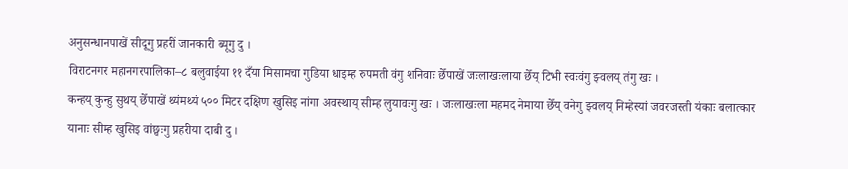अनुसन्धानपाखें सीदूगु प्रहरीं जानकारी ब्यूगु दु ।
विराटनगर महानगरपालिका–८ बलुवाईया ११ दँया मिसामचा गुडिया धाइम्ह रुपमती वंगु शनिवाः छेँपाखें जःलाखःलाया छेँय् टिभी स्वःवंगु झ्वलय् तंगु खः ।
कन्हय् कुन्हु सुथय् छेँपाखें थ्यंमथ्यं ५०० मिटर दक्षिण खुसिइ नांगा अवस्थाय् सीम्ह लुयावःगु खः । जःलाखःला महमद नेमाया छेँय् वनेगु झ्वलय् निम्हेस्यां जवरजस्ती यंकाः बलात्कार यानाः सीम्ह खुसिइ वांछ्वःगु प्रहरीया दाबी दु ।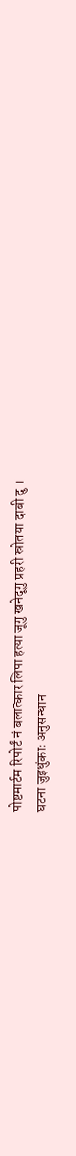पोष्टमार्टम रिपोर्टं नं बलात्कार लिपा हत्या जूगु खनेदूगु प्रहरी स्रोतया दाबी दु ।
घटना जुइधुंकाः अनुसन्धान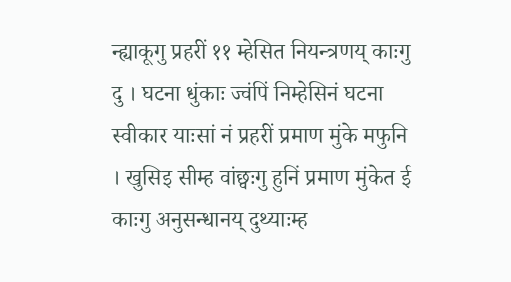न्ह्याकूगु प्रहरीं ११ म्हेसित नियन्त्रणय् काःगु दु । घटना धुंकाः ज्वंपिं निम्हेसिनं घटना स्वीकार याःसां नं प्रहरीं प्रमाण मुंके मफुनि । खुसिइ सीम्ह वांछ्वःगु हुनिं प्रमाण मुंकेत ई काःगु अनुसन्धानय् दुथ्याःम्ह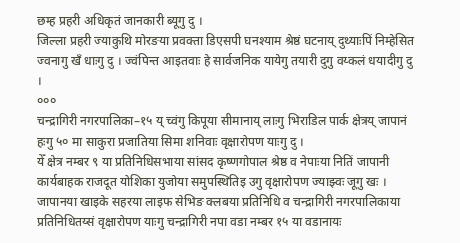छम्ह प्रहरी अधिकृतं जानकारी ब्यूगु दु ।
जिल्ला प्रहरी ज्याकुथि मोरङया प्रवक्ता डिएसपी घनश्याम श्रेष्ठं घटनाय् दुथ्याःपिं निम्हेसित ज्वनागु खँ धाःगु दु । ज्वंपिन्त आइतवाः हे सार्वजनिक यायेगु तयारी दुगु वय्कलं धयादीगु दु ।
०००
चन्द्रागिरी नगरपालिका–१५ य् च्वंगु किपूया सीमानाय् लाःगु भिराडिल पार्क क्षेत्रय् जापानं हःगु ५० मा साकुरा प्रजातिया सिमा शनिवाः वृक्षारोपण याःगु दु ।
येँ क्षेत्र नम्बर ९ या प्रतिनिधिसभाया सांसद कृष्णगोपाल श्रेष्ठ व नेपाःया नितिं जापानी कार्यबाहक राजदूत योशिका युजोया समुपस्थितिइ उगु वृक्षारोपण ज्याझ्वः जूगु खः ।
जापानया खाइके सहरया लाइफ सेभिङ क्लबया प्रतिनिधि व चन्द्रागिरी नगरपालिकाया प्रतिनिधितय्सं वृक्षारोपण याःगु चन्द्रागिरी नपा वडा नम्बर १५ या वडानायः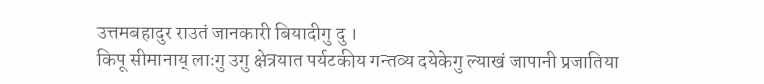उत्तमबहादुर राउतं जानकारी बियादीगु दु ।
किपू सीमानाय् लाःगु उगु क्षेत्रयात पर्यटकीय गन्तव्य दयेकेगु ल्याखं जापानी प्रजातिया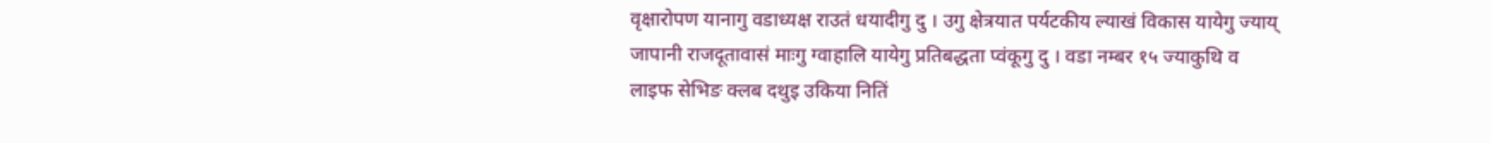वृक्षारोपण यानागु वडाध्यक्ष राउतं धयादीगु दु । उगु क्षेत्रयात पर्यटकीय ल्याखं विकास यायेगु ज्याय् जापानी राजदूतावासं माःगु ग्वाहालि यायेगु प्रतिबद्धता प्वंकूगु दु । वडा नम्बर १५ ज्याकुथि व लाइफ सेभिङ क्लब दथुइ उकिया नितिं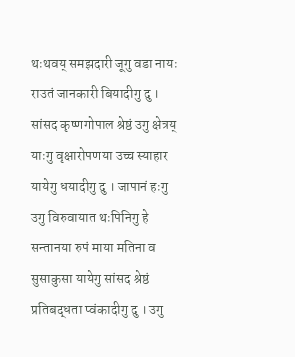थःथवय् समझदारी जूगु वडा नायः राउतं जानकारी बियादीगु दु ।
सांसद कृष्णगोपाल श्रेष्ठं उगु क्षेत्रय् याःगु वृक्षारोपणया उच्च स्याहार यायेगु धयादीगु दु । जापानं हःगु उगु विरुवायात थःपिनिगु हे सन्तानया रुपं माया मतिना व सुसाकुसा यायेगु सांसद श्रेष्ठं प्रतिबद्धता प्वंकादीगु दु । उगु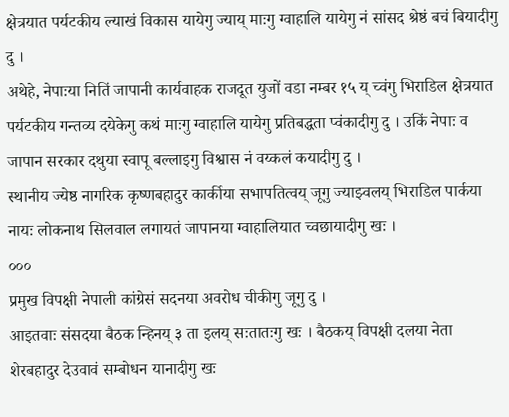क्षेत्रयात पर्यटकीय ल्याखं विकास यायेगु ज्याय् माःगु ग्वाहालि यायेगु नं सांसद श्रेष्ठं बचं बियादीगु दु ।
अथेहे, नेपाःया नितिं जापानी कार्यवाहक राजदूत युजों वडा नम्बर १५ य् च्वंगु भिराडिल क्षेत्रयात पर्यटकीय गन्तव्य दयेकेगु कथं माःगु ग्वाहालि यायेगु प्रतिबद्धता प्वंकादीगु दु । उकिं नेपाः व जापान सरकार दथुया स्वापू बल्लाइगु विश्वास नं वय्कलं कयादीगु दु ।
स्थानीय ज्येष्ठ नागरिक कृष्णबहादुर कार्कीया सभापतित्वय् जूगु ज्याझ्वलय् भिराडिल पार्कया नायः लोकनाथ सिलवाल लगायतं जापानया ग्वाहालियात च्वछायादीगु खः ।
०००
प्रमुख विपक्षी नेपाली कांग्रेसं सदनया अवरोध चीकीगु जूगु दु ।
आइतवाः संसदया बैठक न्हिनय् ३ ता इलय् सःतातःगु खः । बैठकय् विपक्षी दलया नेता शेरबहादुर देउवावं सम्बोधन यानादीगु खः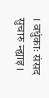। वधुंकाः संसद सुचारु न्ह्याइ ।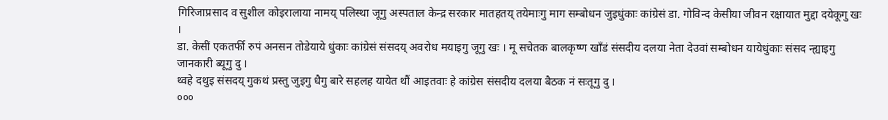गिरिजाप्रसाद व सुशील कोइरालाया नामय् पलिस्था जूगु अस्पताल केन्द्र सरकार मातहतय् तयेमाःगु माग सम्बोधन जुइधुंकाः कांग्रेसं डा. गोविन्द केसीया जीवन रक्षायात मुद्दा दयेकूगु खः ।
डा. केसीं एकतर्फी रुपं अनसन तोडेयाये धुंकाः कांग्रेसं संसदय् अवरोध मयाइगु जूगु खः । मू सचेतक बालकृष्ण खाँडं संसदीय दलया नेता देउवां सम्बोधन यायेधुंकाः संसद न्ह्याइगु जानकारी ब्यूगु दु ।
थ्वहे दथुइ संसदय् गुकथं प्रस्तु जुइगु धैगु बारे सहलह यायेत थौं आइतवाः हे कांग्रेस संसदीय दलया बैठक नं सःतूगु दु ।
०००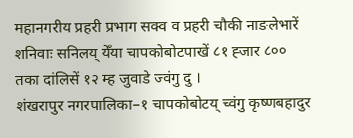महानगरीय प्रहरी प्रभाग सक्व व प्रहरी चौकी नाङलेभारें शनिवाः सनिलय् येँया चापकोबोटपाखें ८१ ह्जार ८०० तका दांलिसें १२ म्ह जुवाडे ज्वंगु दु ।
शंखरापुर नगरपालिका–१ चापकोबोटय् च्वंगु कृष्णबहादुर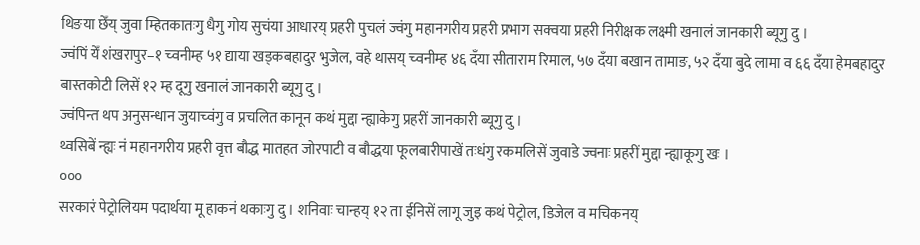थिङया छेँय् जुवा म्हितकातःगु धैगु गोय सुचंया आधारय् प्रहरी पुचलं ज्वंगु महानगरीय प्रहरी प्रभाग सक्वया प्रहरी निरीक्षक लक्ष्मी खनालं जानकारी ब्यूगु दु ।
ज्वंपिं येँ शंखरापुर–१ च्वनीम्ह ५१ द्याया खड्कबहादुर भुजेल, वहे थासय् च्वनीम्ह ४६ दँया सीताराम रिमाल, ५७ दँया बखान तामाङ, ५२ दँया बुदे लामा व ६६ दँया हेमबहादुर बास्तकोटी लिसें १२ म्ह दूगु खनालं जानकारी ब्यूगु दु ।
ज्वंपिन्त थप अनुसन्धान जुयाच्वंगु व प्रचलित कानून कथं मुद्दा न्ह्याकेगु प्रहरीं जानकारी ब्यूगु दु ।
थ्वसिबें न्ह्यः नं महानगरीय प्रहरी वृत्त बौद्ध मातहत जोरपाटी व बौद्धया फूलबारीपाखें तःधंगु रकमलिसें जुवाडे ज्वनाः प्रहरीं मुद्दा न्ह्याकूगु खः ।
०००
सरकारं पेट्रोलियम पदार्थया मू हाकनं थकाःगु दु । शनिवाः चान्हय् १२ ता ईनिसें लागू जुइ कथं पेट्रोल, डिजेल व मचिकनय्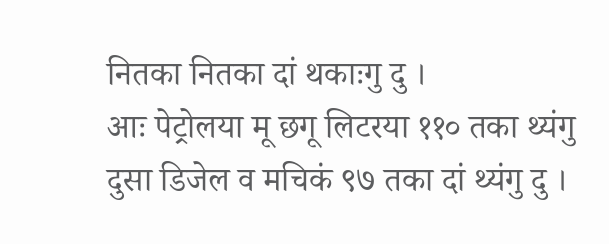नितका नितका दां थकाःगु दु ।
आः पेट्रोलया मू छगू लिटरया ११० तका थ्यंगु दुसा डिजेल व मचिकं ९७ तका दां थ्यंगु दु ।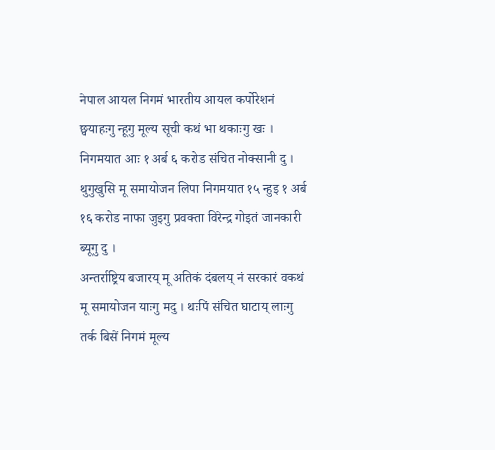नेपाल आयल निगमं भारतीय आयल कर्पोरेशनं छ्वयाहःगु न्हूगु मूल्य सूची कथं भा थकाःगु खः ।
निगमयात आः १ अर्ब ६ करोड संचित नोक्सानी दु । थुगुखुसि मू समायोजन लिपा निगमयात १५ न्हुइ १ अर्ब १६ करोड नाफा जुइगु प्रवक्ता विरेन्द्र गोइतं जानकारी ब्यूगु दु ।
अन्तर्राष्ट्रिय बजारय् मू अतिकं दंबलय् नं सरकारं वकथं मू समायोजन याःगु मदु । थःपिं संचित घाटाय् लाःगु तर्क बिसें निगमं मूल्य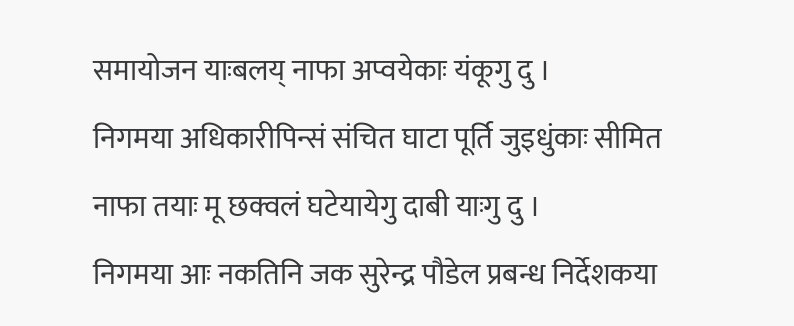समायोजन याःबलय् नाफा अप्वयेकाः यंकूगु दु ।
निगमया अधिकारीपिन्सं संचित घाटा पूर्ति जुइधुंकाः सीमित नाफा तयाः मू छक्वलं घटेयायेगु दाबी याःगु दु ।
निगमया आः नकतिनि जक सुरेन्द्र पौडेल प्रबन्ध निर्देशकया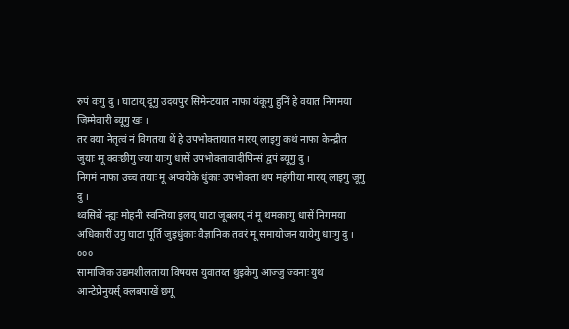रुपं वःगु दु । घाटाय् दूगु उदयपुर सिमेन्टयात नाफा यंकूगु हुनिं हे वयात निगमया जिम्मेवारी ब्यूगु खः ।
तर वया नेतृत्वं नं विगतया थें हे उपभोक्तायात मारय् लाइगु कथं नाफा केन्द्रीत जुयाः मू क्वःछीगु ज्या याःगु धासें उपभोक्तावादीपिन्सं द्वपं ब्यूगु दु ।
निगमं नाफा उच्च तयाः मू अप्वयेके धुंकाः उपभोक्ता थप महंगीया मारय् लाइगु जूगु दु ।
थ्वसिबें न्ह्यः मोहनी स्वन्तिया इलय् घाटा जूबलय् नं मू थमकाःगु धासें निगमया अधिकारीं उगु घाटा पूर्ति जुइधुंकाः वैज्ञानिक तवरं मू समायोजन यायेगु धाःगु दु ।
०००
सामाजिक उद्यमशीलताया विषयस युवातय्त थुइकेगु आज्जु ज्वनाः युथ आन्टेप्रेनुयर्स् क्लबपाखें छगू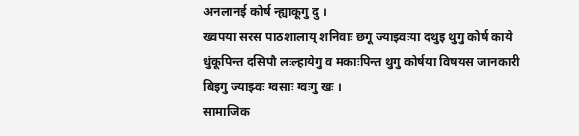अनलानई कोर्ष न्ह्याकूगु दु ।
ख्वपया सरस पाठशालाय् शनिवाः छगू ज्याझ्वःया दथुइ थुगु कोर्ष काये धुंकूपिन्त दसिपौ लःल्हायेगु व मकाःपिन्त थुगु कोर्षया विषयस जानकारी बिइगु ज्याझ्वः ग्वसाः ग्वःगु खः ।
सामाजिक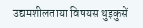उद्यमशीलताया विषयस थुइकुसें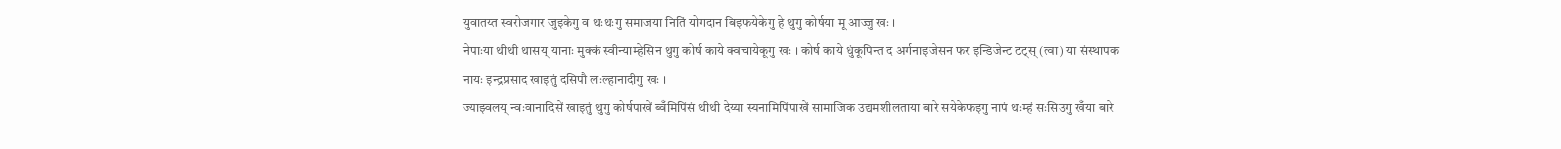युवातय्त स्वरोजगार जुइकेगु व थःथःगु समाजया नितिं योगदान बिइफयेकेगु हे थुगु कोर्षया मू आज्जु खः ।
नेपाःया थीथी थासय् यानाः मुक्कं स्वीन्याम्हेसिन थुगु कोर्ष काये क्वचायेकूगु खः । कोर्ष काये धुंकूपिन्त द अर्गनाइजेसन फर इन्डिजेन्ट टट्स् (त्वा) या संस्थापक नायः इन्द्रप्रसाद खाइतुं दसिपौ लःल्हानादीगु खः ।
ज्याझ्वलय् न्वःवानादिसें खाइतुं थुगु कोर्षपाखें ब्वँमिपिंसं थीथी देय्या स्यनामिपिंपाखें सामाजिक उद्यमशीलताया बारे सयेकेफइगु नापं थःम्हं सःसिउगु खँया बारे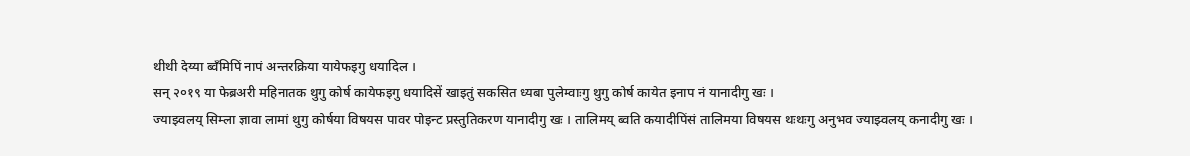थीथी देय्या ब्वँमिपिं नापं अन्तरक्रिया यायेफइगु धयादिल ।
सन् २०१९ या फेब्रअरी महिनातक थुगु कोर्ष कायेफइगु धयादिसें खाइतुं सकसित ध्यबा पुलेम्वाःगु थुगु कोर्ष कायेत इनाप नं यानादीगु खः ।
ज्याझ्वलय् सिम्ला ज्ञावा लामां थुगु कोर्षया विषयस पावर पोइन्ट प्रस्तुतिकरण यानादीगु खः । तालिमय् ब्वति कयादीपिंसं तालिमया विषयस थःथःगु अनुभव ज्याझ्वलय् कनादीगु खः ।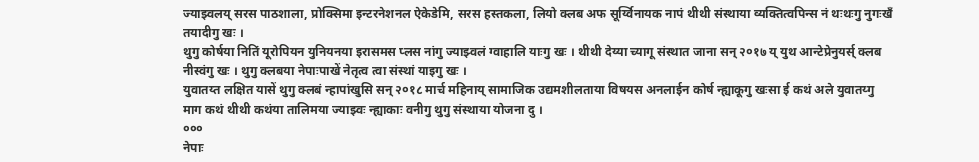ज्याझ्वलय् सरस पाठशाला, प्रोक्सिमा इन्टरनेशनल ऐकेडेमि, सरस हस्तकला, लियो क्लब अफ सूर्य्विनायक नापं थीथी संस्थाया व्यक्तित्वपिन्स नं थःथःगु नुगःखँ तयादीगु खः ।
थुगु कोर्षया नितिं यूरोपियन युनियनया इरासमस प्लस नांगु ज्याझ्वलं ग्वाहालि याःगु खः । थीथी देय्या च्यागू संस्थात जाना सन् २०१७ य् युथ आन्टेप्रेनुयर्स् क्लब नीस्वंगु खः । थुगु क्लबया नेपाःपाखें नेतृत्व त्वा संस्थां याइगु खः ।
युवातय्त लक्षित यासें थुगु क्लबं न्हापांखुसि सन् २०१८ मार्च महिनाय् सामाजिक उद्यमशीलताया विषयस अनलाईन कोर्ष न्ह्याकूगु खःसा ई कथं अले युवातय्गु माग कथं थीथी कथंया तालिमया ज्याझ्वः न्ह्याकाः वनीगु थुगु संस्थाया योजना दु ।
०००
नेपाः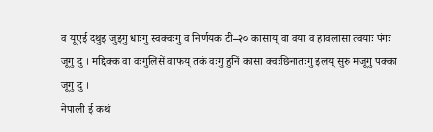व यूएई दथुइ जुइगु धाःगु स्वक्वःगु व निर्णयक टी–२० कासाय् वा वया व हावलासा त्वयाः पंगः जूगु दु । मद्दिक्क वा वःगुलिसें वाफय् तकं वःगु हुनिं कासा क्वःछिनातःगु इलय् सुरु मजूगु पक्का जूगु दु ।
नेपाली ई कथं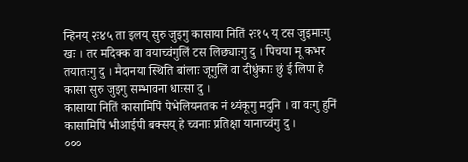न्हिनय् २ः४५ ता इलय् सुरु जुइगु कासाया नितिं २ः१५ य् टस जुइमाःगु खः । तर मदिक्क वा वयाच्वंगुलिं टस लिछ्याःगु दु । पिचया मू कभर तयातःगु दु । मैदानया स्थिति बांलाः जूगुलिं वा दीधुंकाः छुं ई लिपा हे कासा सुरु जुइगु सम्भावना धाःसा दु ।
कासाया नितिं कासामिपिं पेभेलियनतक नं थ्यंकूगु मदुनि । वा वःगु हुनिं कासामिपिं भीआईपी बक्सय् हे च्वनाः प्रतिक्षा यानाच्वंगु दु ।
०००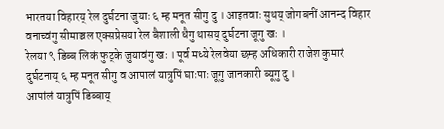भारतया विहारय् रेल दुर्घटना जुयाः ६ म्ह मनूत सीगु दु । आइतवाः सुथय् जोगबनीं आनन्द विहार वनाच्वंगु सीमाञ्चल एक्सप्रेसया रेल बैशाली धैगु थासय् दुर्घटना जूगु खः ।
रेलया ९ डिब्ब लिकं फुट्के जुयावंगु खः । पूर्व मध्ये रेलवेया छम्ह अधिकारी राजेश कुमारं दुर्घटनाय् ६ म्ह मनूत सीगु व आपालं यात्रुपिं घाःपाः जूगु जानकारी ब्यूगु दु ।
आपांलं यात्रुपिं डिब्बाय्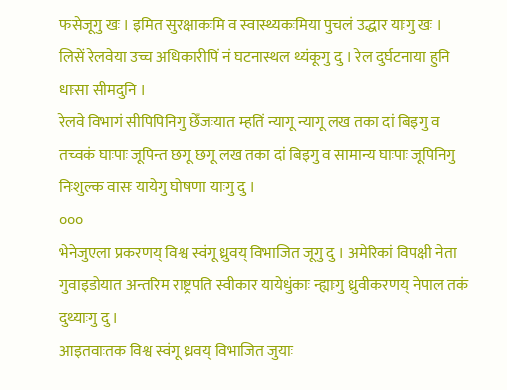फसेजूगु खः । इमित सुरक्षाकःमि व स्वास्थ्यकःमिया पुचलं उद्धार याःगु खः । लिसें रेलवेया उच्च अधिकारीपिं नं घटनास्थल थ्यंकूगु दु । रेल दुर्घटनाया हुनि धाःसा सीमदुनि ।
रेलवे विभागं सीपिपिनिगु छेँजःयात म्हतिं न्यागू न्यागू लख तका दां बिइगु व तच्वकं घाःपाः जूपिन्त छगू छगू लख तका दां बिइगु व सामान्य घाःपाः जूपिनिगु निःशुल्क वासः यायेगु घोषणा याःगु दु ।
०००
भेनेजुएला प्रकरणय् विश्व स्वंगू ध्रुवय् विभाजित जूगु दु । अमेरिकां विपक्षी नेता गुवाइडोयात अन्तरिम राष्ट्रपति स्वीकार यायेधुंकाः न्ह्याःगु ध्रुवीकरणय् नेपाल तकं दुथ्याःगु दु ।
आइतवाःतक विश्व स्वंगू ध्रवय् विभाजित जुयाः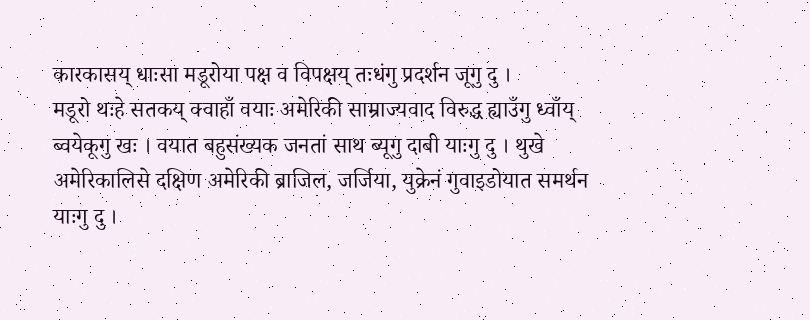कारकासय् धाःसा मडूरोया पक्ष व विपक्षय् तःधंगु प्रदर्शन जूगु दु ।
मडूरो थःहे सतकय् क्वाहाँ वयाः अमेरिकी साम्राज्यवाद विरुद्ध ह्याउँगु ध्वाँय् ब्वयेकूगु खः । वयात बहुसंख्यक जनतां साथ ब्यूगु दाबी याःगु दु । थुखे अमेरिकालिसे दक्षिण अमेरिकी ब्राजिल, जर्जिया, युक्रेनं गुवाइडोयात समर्थन याःगु दु ।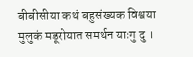बीबीसीया कथं बहुसंख्यक विश्वया मुलुकं मडूरोयात समर्थन याःगु दु ।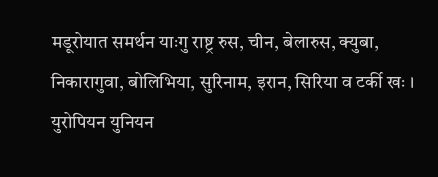मडूरोयात समर्थन याःगु राष्ट्र रुस, चीन, बेलारुस, क्युबा, निकारागुवा, बोलिभिया, सुरिनाम, इरान, सिरिया व टर्की खः ।
युरोपियन युनियन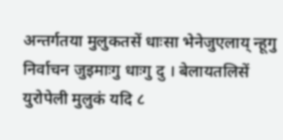अन्तर्गतया मुलुकतसें धाःसा भेनेजुएलाय् न्हूगु निर्वाचन जुइमाःगु धाःगु दु । बेलायतलिसें युरोपेली मुलुकं यदि ८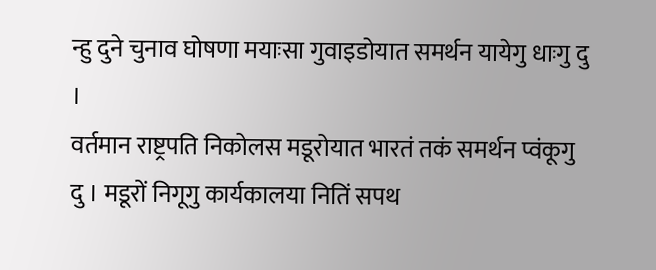न्हु दुने चुनाव घोषणा मयाःसा गुवाइडोयात समर्थन यायेगु धाःगु दु ।
वर्तमान राष्ट्रपति निकोलस मडूरोयात भारतं तकं समर्थन प्वंकूगु दु । मडूरों निगूगु कार्यकालया नितिं सपथ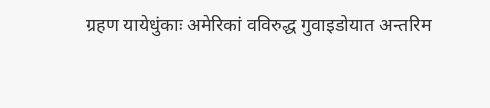ग्रहण यायेधुंकाः अमेरिकां वविरुद्ध गुवाइडोयात अन्तरिम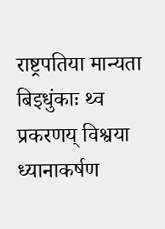राष्ट्रपतिया मान्यता बिइधुंकाः थ्व प्रकरणय् विश्वया ध्यानाकर्षण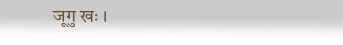जूगु खः ।